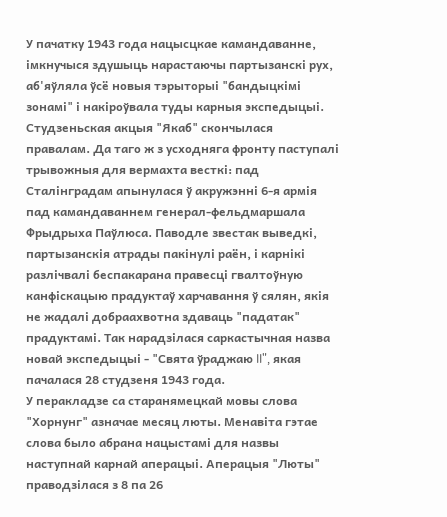У пачатку 1943 года нацысцкае камандаванне, імкнучыся здушыць нарастаючы партызанскі рух, аб'яўляла ўсё новыя тэрыторыі "бандыцкімі зонамі" і накіроўвала туды карныя экспедыцыі. Студзеньская акцыя "Якаб" скончылася правалам. Да таго ж з усходняга фронту паступалі трывожныя для вермахта весткі: пад Сталінградам апынулася ў акружэнні 6-я армія пад камандаваннем генерал-фельдмаршала Фрыдрыха Паўлюса. Паводле звестак выведкі, партызанскія атрады пакінулі раён, і карнікі разлічвалі беспакарана правесці гвалтоўную канфіскацыю прадуктаў харчавання ў сялян, якія не жадалі добраахвотна здаваць "падатак" прадуктамі. Так нарадзілася саркастычная назва новай экспедыцыі - "Свята ўраджаю II", якая пачалася 28 студзеня 1943 года.
У перакладзе са старанямецкай мовы слова "Хорнунг" азначае месяц люты. Менавіта гэтае слова было абрана нацыстамі для назвы наступнай карнай аперацыі. Аперацыя "Люты" праводзілася з 8 па 26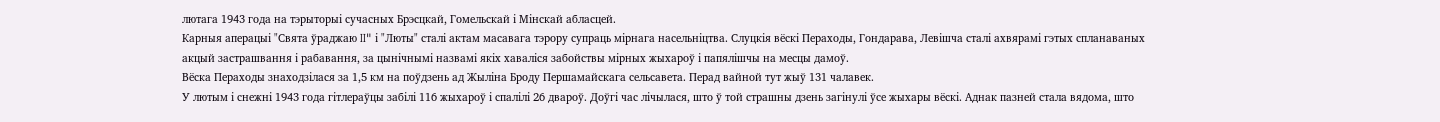лютага 1943 года на тэрыторыі сучасных Брэсцкай, Гомельскай і Мінскай абласцей.
Карныя аперацыі "Свята ўраджаю II" і "Люты" сталі актам масавага тэрору супраць мірнага насельніцтва. Слуцкія вёскі Пераходы, Гондарава, Левішча сталі ахвярамі гэтых спланаваных акцый застрашвання і рабавання, за цынічнымі назвамі якіх хаваліся забойствы мірных жыхароў і папялішчы на месцы дамоў.
Вёска Пераходы знаходзілася за 1,5 км на поўдзень ад Жыліна Броду Першамайскага сельсавета. Перад вайной тут жыў 131 чалавек.
У лютым і снежні 1943 года гітлераўцы забілі 116 жыхароў і спалілі 26 двароў. Доўгі час лічылася, што ў той страшны дзень загінулі ўсе жыхары вёскі. Аднак пазней стала вядома, што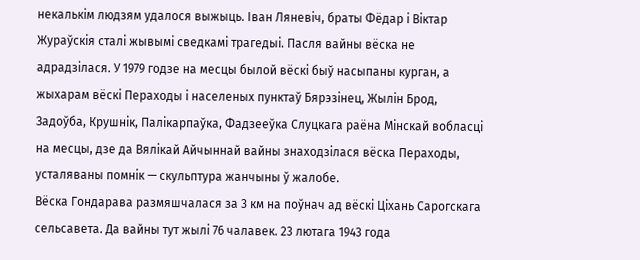некалькім людзям удалося выжыць. Іван Ляневіч, браты Фёдар і Віктар Жураўскія сталі жывымі сведкамі трагедыі. Пасля вайны вёска не адрадзілася. У 1979 годзе на месцы былой вёскі быў насыпаны курган, а жыхарам вёскі Пераходы і населеных пунктаў Бярэзінец, Жылін Брод, Задоўба, Крушнік, Палікарпаўка, Фадзееўка Слуцкага раёна Мінскай вобласці на месцы, дзе да Вялікай Айчыннай вайны знаходзілася вёска Пераходы, усталяваны помнік — скульптура жанчыны ў жалобе.
Вёска Гондарава размяшчалася за 3 км на поўнач ад вёскі Ціхань Сарогскага сельсавета. Да вайны тут жылі 76 чалавек. 23 лютага 1943 года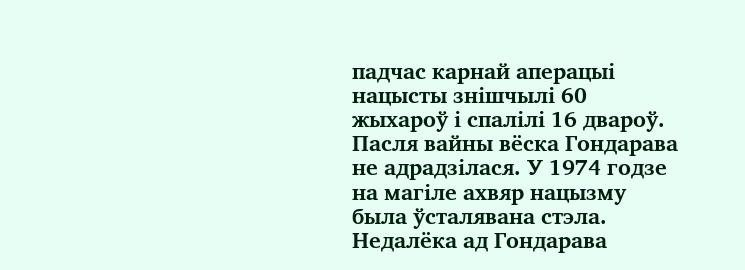падчас карнай аперацыі нацысты знішчылі 60 жыхароў і спалілі 16 двароў. Пасля вайны вёска Гондарава не адрадзілася. У 1974 годзе на магіле ахвяр нацызму была ўсталявана стэла.
Недалёка ад Гондарава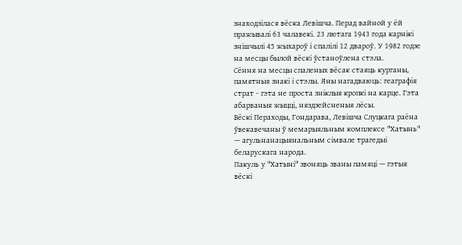знаходзілася вёска Левішча. Перад вайной у ёй пражывалі 63 чалавекі. 23 лютага 1943 года карнікі знішчылі 45 жыхароў і спалілі 12 двароў. У 1982 годзе на месцы былой вёскі ўстаноўлена стэла.
Сёння на месцы спаленых вёсак стаяць курганы, памятныя знакі і стэлы. Яны нагадваюць: геаграфія страт - гэта не проста зніклыя кропкі на карце. Гэта абарваныя жыцці, няздзейсненыя лёсы.
Вёскі Пераходы, Гондарава, Левішча Слуцкага раёна ўвекавечаны ў мемарыяльным комплексе "Хатынь" — агульнанацыянальным сімвале трагедыі беларускага народа.
Пакуль у "Хатыні" звоняць званы памяці — гэтыя вёскі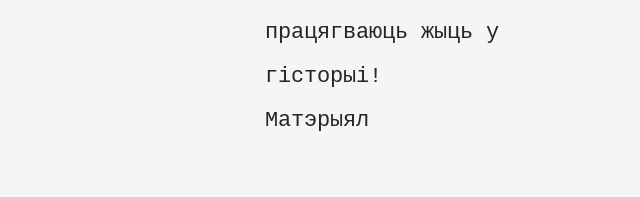працягваюць жыць у гісторыі!
Матэрыял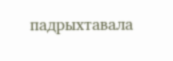падрыхтавала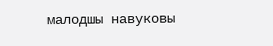малодшы навуковы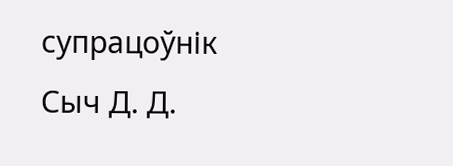супрацоўнік Сыч Д. Д.